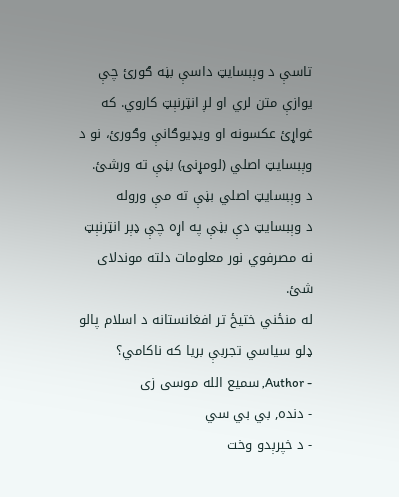تاسې د وېبسایټ داسې بڼه ګورئ چې یوازې متن لري او لږ انټرنېټ کاروي. که غواړئ عکسونه او ویډیوګانې وګورئ، نو د وېبسایټ اصلي (لومړنۍ) بڼې ته ورشئ.
د وېبسایټ اصلي بڼې ته مې وروله
د وېبسایټ دې بڼې په اړه چې ډېر انټرنېټ نه مصرفوي نور معلومات دلته موندلای شئ.
له منځني ختیځ تر افغانستانه د اسلام پالو ډلو سیاسي تجربې بریا که ناکامي؟
- Author, سمیع الله موسی زی
- دنده, بي بي سي
- د خپرېدو وخت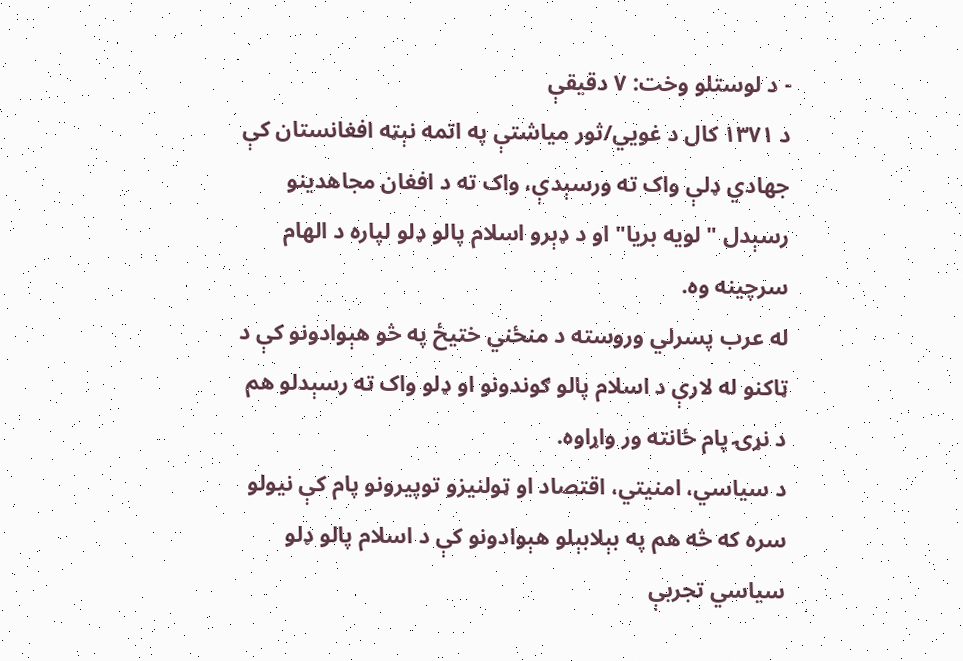- د لوستلو وخت: ۷ دقیقې
د ۱۳۷۱ کال د غویي/ثور میاشتې په اتمه نېټه افغانستان کې جهادي ډلې واک ته ورسېدې، واک ته د افغان مجاهدینو رسېدل "لویه بریا" او د ډېرو اسلام پالو ډلو لپاره د الهام سرچینه وه.
له عرب پسرلي وروسته د منځني ختیځ په څو هېوادونو کې د ټاکنو له لارې د اسلام پالو ګوندونو او ډلو واک ته رسېدلو هم د نړۍ پام ځانته ور واړاوه.
د سیاسي، امنیتي، اقتصاد او ټولنیزو توپیرونو پام کې نیولو سره که څه هم په بېلابېلو هېوادونو کې د اسلام پالو ډلو سیاسي تجربې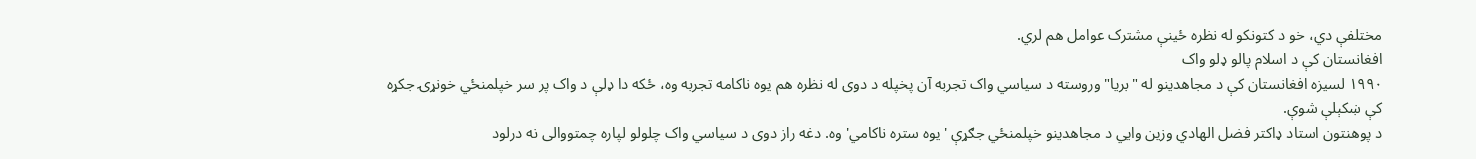مختلفې دي، خو د کتونکو له نظره ځینې مشترک عوامل هم لري.
افغانستان کې د اسلام پالو ډلو واک
۱۹۹۰ لسیزه افغانستان کې د مجاهدینو له "بریا" وروسته د سیاسي واک تجربه آن پخپله د دوی له نظره هم یوه ناکامه تجربه وه، ځکه دا ډلې د واک پر سر خپلمنځي خونړۍ جکړه کې ښکېلې شوې.
د پوهنتون استاد ډاکتر فضل الهادي وزین وايي د مجاهدینو خپلمنځي جګړې 'یوه ستره ناکامي' وه. دغه راز دوی د سیاسي واک چلولو لپاره چمتووالی نه درلود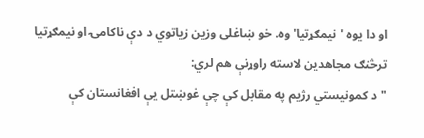او دا یوه 'نیمګړتیا' وه. خو ښاغلی وزین زیاتوي د دې ناکامۍ او نیمګړتیا ترڅنګ مجاهدین لاسته راوړنې هم لري:
"د کمونیستي رژیم په مقابل کې چې غوښتل یې افغانستان کې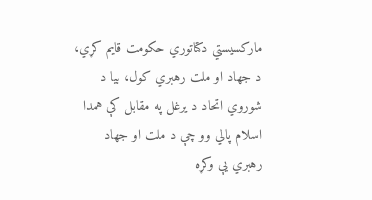مارکسیستي دکتاتوري حکومت قایم کړي، د جهاد او ملت رهبري کول، بیا د شوروي اتحاد د یرغل په مقابل کې همدا اسلام پالي وو چې د ملت او جهاد رهبري یې وکړه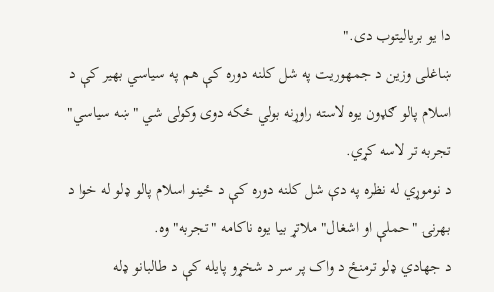دا یو بریالیتوب دی."
ښاغلی وزین د جمهوریت په شل کلنه دوره کې هم په سیاسي بهیر کې د اسلام پالو ګډون یوه لاسته راوړنه بولي ځکه دوی وکولی شي "ښه سیاسي" تجربه تر لاسه کړي.
د نوموړي له نظره په دې شل کلنه دوره کې د ځینو اسلام پالو ډلو له خوا د بهرنۍ "حملې او اشغال" ملاتړ بیا یوه ناکامه "تجربه" وه.
د جهادي ډلو ترمنځ د واک پر سر د شخړو پایله کې د طالبانو ډله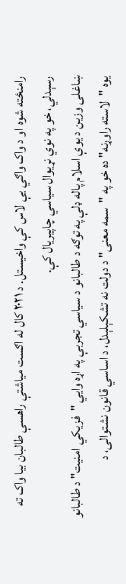رامنځته شوه او د واک واګي یې لاس کې واخیستل. د ۲۰۲۱ کال له اګست میاشتې راهسې طالبان بیا واک ته رسېدلي، خو په نوي نړیوال سیاسي چاپیریال کې.
ښاغلی وزین د یوې اسلام پاله ډلې په توګه د طالبانو د سیاسي تجربې په اړه وايي "فزیکي امنیت" د طالبانو یوه "لاسته راوړنه" ده خو په "سمه معنی" د دولت نه تشکېلېدل، د اساسي قانون نشتوالی، د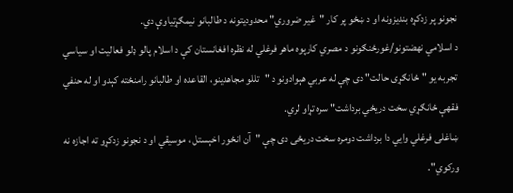نجونو پر زدکړه بندیزونه او د ښځو پر کار "غیر ضروري" محدودیتونه د طالبانو نیمګړتیاوې دي.
د اسلامي نهضتونو/غورځنګونو د مصري کارپوه ماهر فرغلي له نظره افغانستان کې د اسلام پالو ډلو فعالیت او سیاسي تجربه یو "ځانګړی حالت" دی چې له عربي هېوادونو د "تللو مجاهدینو، القاعده او طالبانو رامنځته کېدو او له حنفي فقهې ځانګړي سخت دریځي برداشت" سره تړاو لري.
ښاغلی فرغلي وايي دا برداشت دومره سخت دریځی دی چې "آن انځور اخېستل ، موسیقي او د نجونو زدکړو ته اجازه نه ورکوي".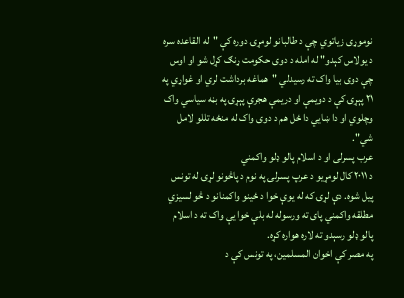نوموړی زیاتوي چې د طالبانو لومړۍ دوره کې "له القاعده سره د یولاس کېدو" له امله د دوی حکومت ړنګ کړل شو او اوس چې دوی بیا واک ته رسیدلي "هماغه برداشت لري او غواړي په ۲۱ پېړۍ کې د دویمې او دریمې هجرې پېړۍ په بڼه سیاسي واک وچلوي او دا ښايي دا ځل هم د دوی واک له منځه تللو لامل شي".
عرب پسرلی او د اسلام پالو ډلو واکمني
د ۲۰۱۱ کال لومړیو د عرپ پسرلۍ په نوم د پاڅونو لړۍ له تونس پیل شوه. دې لړۍ که له یوې خوا د ځینو واکمنانو د څو لسیزي مطلقه واکمني پای ته ورسوله له بلې خوا یې واک ته د اسلام پالو ډلو رسېدو ته لاره هواره کړه.
په مصر کې اخوان المسلمین، په تونس کې د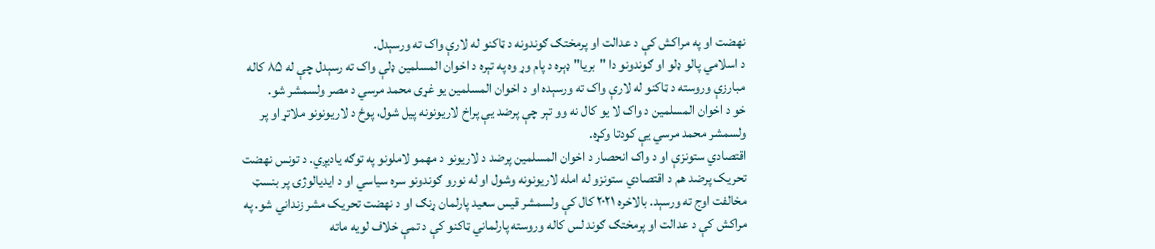نهضت او په مراکش کې د عدالت او پرمختګ ګوندونه د ټاکنو له لارې واک ته ورسېدل.
د اسلامي پالو ډلو او ګوندونو دا "بریا" ډېره د پام وړ وه په تېره د اخوان المسلمین ډلې واک ته رسېدل چې له ۸۵ کاله مبارزې وروسته د ټاکنو له لارې واک ته ورسېده او د اخوان المسلمین یو غړی محمد مرسي د مصر ولسمشر شو.
خو د اخوان المسلمین د واک لا یو کال نه وو تېر چې پرضد یې پراخ لاریونونه پیل شول، پوځ د لاریونونو ملاتړ او پر ولسمشر محمد مرسي یې کودتا وکړه.
اقتصادي ستونزې او د واک انحصار د اخوان المسلمین پرضد د لاریونو د مهمو لاملونو په توګه یادیږي. د تونس نهضت تحریک پرضد هم د اقتصادي ستونزو له امله لاریونونه وشول او له نورو ګوندونو سره سیاسي او د ایدیالوژۍ پر بنسټ مخالفت اوج ته ورسېد. بالاخره ۲۰۲۱ کال کې ولسمشر قیس سعید پارلمان ړنګ او د نهضت تحریک مشر زنداني شو. په مراکش کې د عدالت او پرمختګ ګوند لس کاله وروسته پارلماني ټاکنو کې د تمې خلاف لویه ماته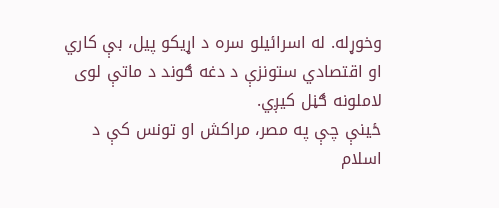وخوړله. له اسرائیلو سره د اړیکو پیل، بې کاري او اقتصادي ستونزې د دغه ګوند د ماتې لوی لاملونه ګڼل کیږي.
ځینې چې په مصر، مراکش او تونس کې د اسلام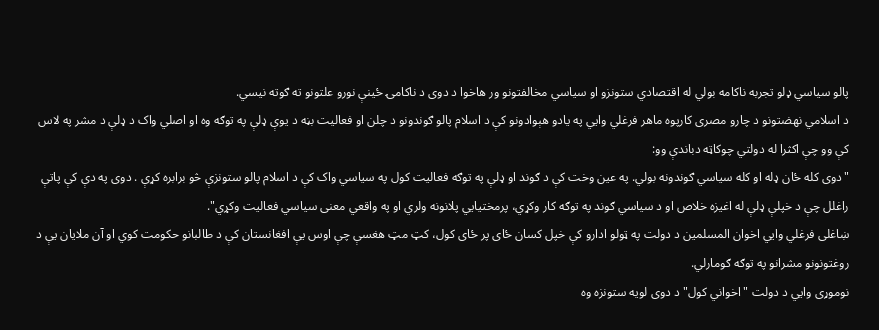پالو سیاسي ډلو تجربه ناکامه بولي له اقتصادي ستونزو او سیاسي مخالفتونو ور هاخوا د دوی د ناکامۍ ځینې نورو علتونو ته ګوته نیسي.
د اسلامي نهضتونو د چارو مصری کارپوه ماهر فرغلي وايي په یادو هېوادونو کې د اسلام پالو ګوندونو د چلن او فعالیت بڼه د یوې ډلې په توګه وه او اصلي واک د ډلې د مشر په لاس کې وو چې اکثرا له دولتي چوکاټه دباندې وو:
"دوی کله ځان ډله او کله سیاسي ګوندونه بولي. په عین وخت کې د ګوند او ډلې په توګه فعالیت کول په سیاسي واک کې د اسلام پالو ستونزې څو برابره کړې . دوی په دې کې پاتې راغلل چې د خپلې ډلې له اغیزه خلاص او د سیاسي ګوند په توګه کار وکړي، پرمختیايي پلانونه ولري او په واقعي معنی سیاسي فعالیت وکړي".
ښاغلی فرغلي وايي اخوان المسلمین د دولت په ټولو ادارو کې خپل کسان ځای پر ځای کول، کټ مټ هغسې چې اوس یې افغانستان کې د طالبانو حکومت کوي او آن ملایان یې د روغتونونو مشرانو په توګه ګومارلي.
نوموړی وايي د دولت "اخواني کول" د دوی لویه ستونزه وه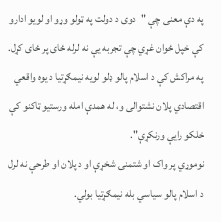په دې معنی چې "دوی د دولت په ټولو وړو او لویو ادارو کې خپل ځوان غړي چې تجربه یې نه لرله ځای پر ځای کړل. په مراکش کې د اسلام پالو ډلو لویه نیمګړتیا د یوه واقعي اقتصادي پلان نشتوالی و، له همدې امله ورستیو ټاکنو کې خلکو رایې ورنکړې".
نوموړي پر واک او شتمنۍ شخړې او د پلان او طرحې نه لرل د اسلام پالو سیاسي بله نیمګړتیا بولي.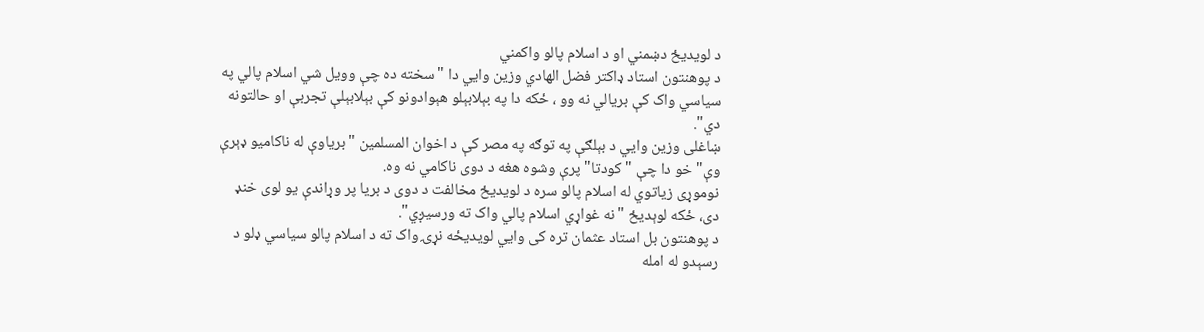د لویديځ دښمني او د اسلام پالو واکمني
د پوهنتون استاد ډاکتر فضل الهادي وزین وايي دا "سخته ده چې وویل شي اسلام پالي په سیاسي واک کې بریالي نه وو ، ځکه دا په بېلابېلو هېوادونو کې بېلابېلې تجربې او حالتونه دي".
ښاغلی وزین وايي د بېلګې په توګه په مصر کې د اخوان المسلمین "بریاوې له ناکامیو ډېرې وې" خو دا چې "کودتا" پرې وشوه هغه د دوی ناکامي نه وه.
نوموړی زیاتوي له اسلام پالو سره د لویدیځ مخالفت د دوی د بریا پر وړاندې یو لوی خنډ دی، ځکه لوېدیځ "نه غواړي اسلام پالي واک ته ورسیږي".
د پوهنتون بل استاد عثمان تره کی وايي لویدیځه نړۍ واک ته د اسلام پالو سیاسي ډلو د رسېدو له امله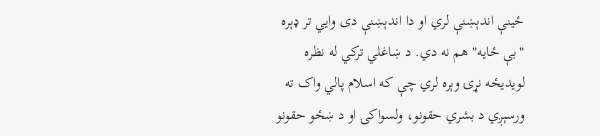ځینې اندېښنې لري او دا اندېښنې دی وايي تر ډېره "بې ځایه" هم نه دي. د ښاغلي ترکي له نظره لویدیځه نړۍ وېره لري چې که اسلام پالي واک ته ورسېږي د بشري حقونو، ولسواکۍ او د ښځو حقونو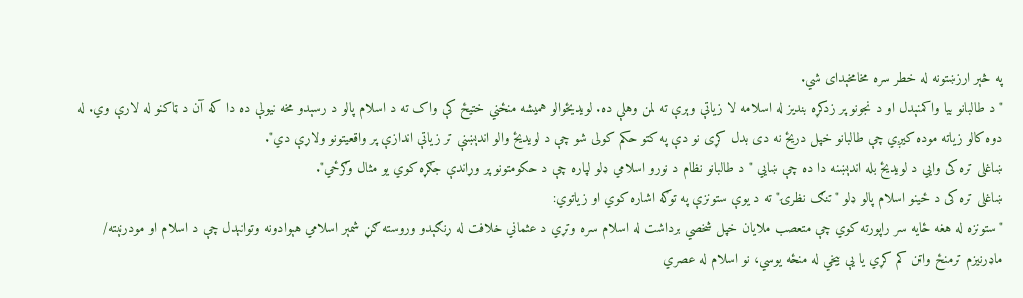په څېر ارزښتونه له خطر سره مخامخېدای شي.
"د طالبانو بیا واکمنېدل او د نجونو پر زدکړه بندیز له اسلامه لا زیاتې وېرې ته لمن وهلې ده. لویدیځوالو همیشه منځني ختیځ کې واک ته د اسلام پالو د رسېدو مخه نیولې ده دا که آن د ټاکنو له لارې وي. له دوه کالو زیاته موده کیږي چې طالبانو خپل دریځ نه دی بدل کړی نو دې په کتو حکم کولی شو چې د لویدیځ والو اندېښنې تر زیاتې اندازې پر واقعیتونو ولاړې دي".
ښاغلی تره کی وايي د لویدیځ بله اندېښنه دا ده چې ښايي "د طالبانو نظام د نورو اسلامي ډلو لپاره چې د حکومتونو پر وړاندې جګړه کوي یو مثال وګرځي".
ښاغلی تره کی د ځینو اسلام پالو ډلو "تنګ نظرۍ" ته د یوې ستونزې په توګه اشاره کوي او زیاتوي:
"ستونزه له هغه ځایه سر راپورته کوي چې متعصب ملایان خپل شخصي برداشت له اسلام سره وتړي د عثماني خلافت له ړنګېدو وروسته ګڼ شمېر اسلامي هېوادونه وتوانېدل چې د اسلام او مودرنېته/ ماډرنیزم ترمنځ واټن کم کړي یا یې بیخي له منځه یوسي، نو اسلام له عصري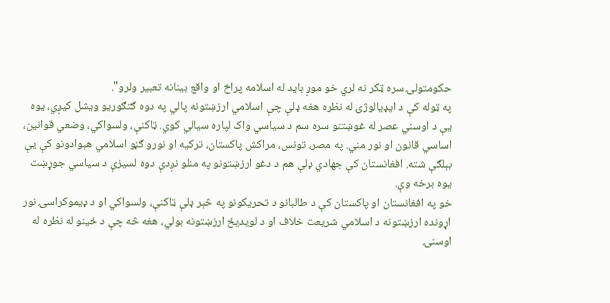حکومتولۍ سره ټکر نه لري خو موږ باید له اسلامه پراخ او واقع بینانه تعبیر ولرو".
په ټوله کې د ایډیالوژۍ له نظره هغه ډلې چې اسلامي ارزښتونه پالي په دوه ګتګوریو ویشل کیږي، یوه یې د اوسني عصر له غوښتنو سره سم د سیاسي واک لپاره سیالي کوي. ټاکنې، ولسواکي، وضعي قوانین، اساسي قانون او نور مني. په مصر، تونس، مراکش پاکستان، ترکیه او نورو ګڼو اسلامي هېوادونو کې یې بېلګې شته. افغانستان کې جهادي ډلې هم د دغو ارزښتونو په منلو نږدې دوه لسیزې د سیاسي جوړښت یوه برخه وې.
خو په افغانستان او پاکستان کې د طالبانو د تحریکونو په څېر ډلې ټاکنې، ولسواکي او د ډیموکراسۍ نور اړونده ارزښتونه د اسلامي شریعت خلاف او د لویدیځ ارزښتونه بولي، هغه څه چې د ځینو له نظره له اوسنۍ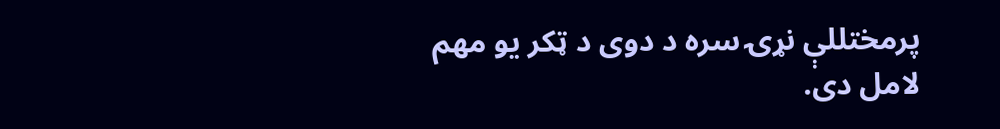پرمختللې نړۍ سره د دوی د ټکر یو مهم لامل دی.